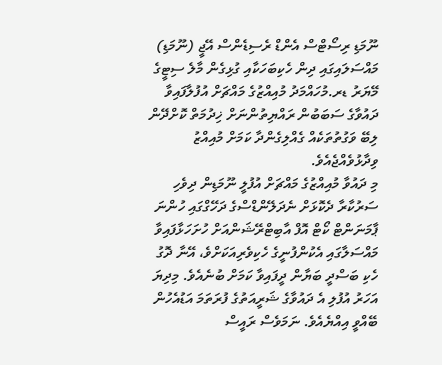ނޫމަޑި ރިސޯޓްސް އެންޑް ރެސިޑެންސް އޭޖީ (ނޫމަޑި) މައްސަލައިގައި ދިން ހެކިބަހަކާއި ގުޅިގެން މާލެ ސިޓީގެ މޭޔަރު ޑރ.މުހައްމަދު މުއިއްޒުގެ މައްޗަށް އުފުލާފައިވާ ދައުވާގެ ސަބަބުން ރައްޔިތުންނަށް ޚިދުމަތް ކޮށްދޭން ލިބޭ ވަގުތުތަކެއް ގެއްލިގެންދާ ކަމަށް މުއިއްޒު ވިދާޅުވެއްޖެއެވެ.
މި ދައުވާ މުއިއްޒުގެ މައްޗަށް އުފުލީ ނޫމަޑިން ދިވެހި ސަރުކާރާ ދެކޮޅަށް ނެދަލޭންޑްސްގެ ދަހޭގްގައި ހުންނަ ޕާމަނަންޓް ކޯޓް އޮފް އާބިޓްރޭޝަންއަށް ހުށަހަޅާފައިވާ މައްސަލާގައި އެކުންފުނީގެ ހެކިވެރިއަކަށްވެ، އޭނާ ދޮގު ހެކި ބަސްދީ ބަޔާން ދީފައިވާ ކަމަށް ބުނެއެވެ. މިދިޔަ އަހަރު އުފުލި އެ ދައުވާގެ ޝަރީއަތުގެ ފުރަތަމަ އަޑުއެހުން ބޭއްވީ އިއްޔެއެވެ. ނަމަވެސް ރައީސް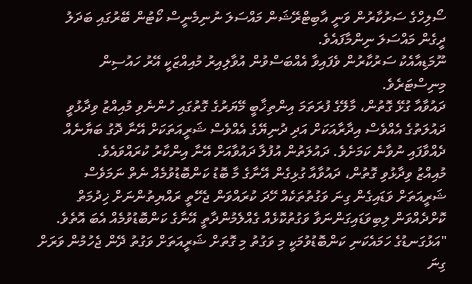ސޯލިހްގެ ސަރުކާރުން ވަނީ އާބިޓްރޭޝަން މައްސަލަ ނުނިމެނީސް ކޯޓުން ބޭރުގައި ބަދަލު ދީގެން މައްސަލަ ނިންމާފައެވެ.
ނޫމަޑިއާއެކު ސަރުކާރުން ވެފައިވާ އެއްބަސްވުން އުވާލިއިރު މުއިއްޒަކީ އޭރު ހައުސިން މިނިސްޓަރެވެ.
ދައުވާއާ ގުޅޭ ގޮތުން، މާލޭގެ ފުރަތަމަ އިންތިޚާބީ މޭޔަރުގެ ގޮތުގައި ހުންނެވި މުއިއްޒު ވިދާޅުވީ ދައުލަތުގެ އެއްވެސް އިދާރާއަކަށް އަދި ދުނިޔޭގެ އެއްވެސް ޝަރީއަތަކަށް އޭނާ ދޮގު ބަޔާނެއް ދެއްވާފައި ނުވާނެ ކަމަށެވެ. ދައުލަތުން އުފުލާ ދައުވާއަށް އޭނާ އިންކާރު ކުރައްވައެވެ.
މުއިއްޒު ވިދާޅުވި ގޮތުން، ދައުވާއާ ގުޅިގެން އޭނާގެ މާ ބޮޑު ކަންބޮޑުވުމެއް ނެތް ނަމަވެސް ޝަރީއަތަށް ވަޑައިގެން ގިނަ ވަގުތުތަކެއް ހޭދަ ކުރައްވަން ޖެހޭތީ ރައްޔިތުންނަށް ޚިދުމަތް ކޮށްދެއްވަން ލިބިވަޑައިގަންނަވާ ވަގުތުކޮޅެއް ގެއްލެމުންދާތީ އޭނާގެ ކަންބޮޑުވުމެއް އެބަ އޮތެވެ.
"އަޅުގަނޑުގެ ހަމައެކަނި ކަންބޮޑުވުމަކީ މި ވަގުތު މި ގޮތަށް ޝަރީއަތަށް ވަގުތު ދޭން ޖެހުމުން ވަރަށް ގިނަ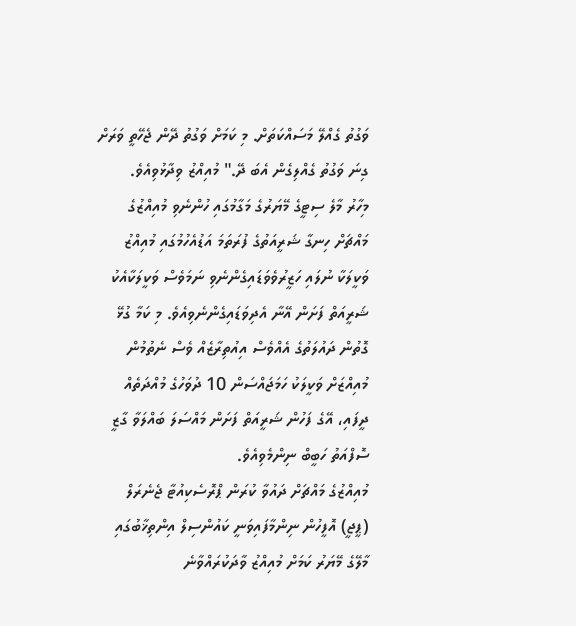ވަގުތު ގެއްލޭ މަސައްކަތަށް. މި ކަމަށް ވަގުތު ދޭން ޖެހޭތީ ވަރަށް ގިނަ ވަގުތު ގެއްލިގެން އެބަ ދޭ." މުއިއްޒު ވިދާޅުވިއެވެ.
މިހާރު މާލެ ސިޓީގެ މޭޔަރުގެ މަގާމުގައި ހުންނެވި މުއިއްޒުގެ މައްޗަށް ހިނގާ ޝަރީއަތުގެ ފުރަތަމަ އަޑުއެހުމުގައި މުއިއްޒު ވަކީލަކާ ނުލައި ހަޒީރުވެވަޑައިގެންނެވި ނަމަވެސް ވަކީލަކާއެކު ޝަރީއަތް ފަށަން އޭނާ އެދިވަޑައިގެންނެވިއެވެ. މި ކަމާ ގުޅޭ ގޮތުން ދައުލަތުގެ އެއްވެސް އިއުތިރާޒެއް ވެސް ނެތުމުން މުއިއްޒަށް ވަކީލަކު ހަމަޖައްސަން 10 ދުވަހުގެ މުއްދަތެއް ދީފައި، އޭގެ ފަހުން ޝަރީއަތް ފަށަން މައްސަލަ ބައްލަވާ ގާޒީ ސޮފްއަތު ހަބީބް ނިންމެވިއެވެ.
މުއިއްޒުގެ މައްޗަށް ދައުވާ ކުރަން ޕްރޮސެކިއުޓާ ޖެނެރަލް (ޕީޖީ) އޮފީހުން ނިންމާފައިވަނީ ކައުންސިލް އިންތިޚާބުގައި މާލޭގެ މޭޔަރު ކަމަށް މުއިއްޒު ވާދަކުރައްވާނެ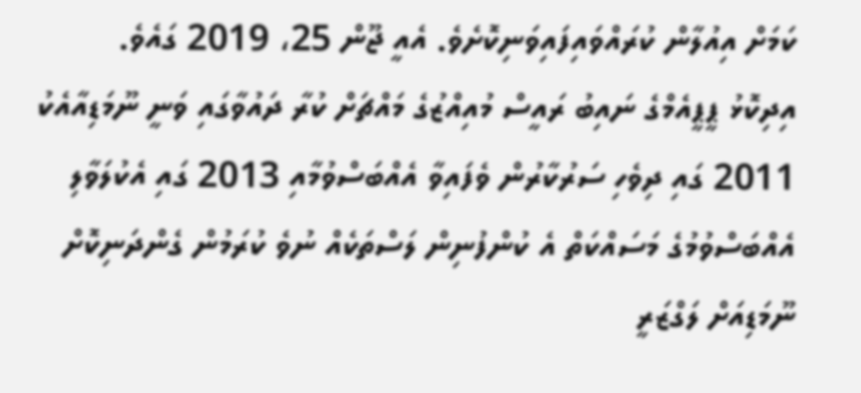ކަމަށް އިއުލާން ކުރައްވައިފައިވަނިކޮށެވެ. އެއީ ޖޫން 25، 2019 ގައެވެ.
އިދިކޮޅު ޕީޕީއެމްގެ ނައިބު ރައީސް މުއިއްޒުގެ މައްޗަށް ކުރާ ދައުވާގައި ވަނީ ނޫމަޑިއާއެކު 2011 ގައި ދިވެހި ސަރުކާރުން ވެފައިވާ އެއްބަސްވުމާއި 2013 ގައި އެކުލަވާލި އެއްބަސްވުމުގެ މަސައްކަތް އެ ކުންފުނިން ލަސްތަކެއް ނުވެ ކުރަމުން ގެންދަނިކޮށް ނޫމަޑިއަށް ލަގްޒަރީ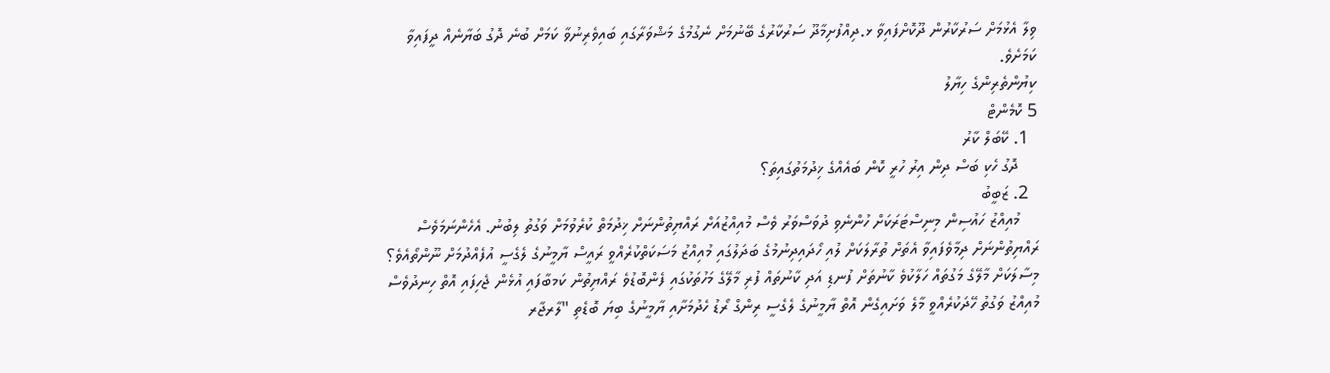ވިލާ އެޅުމަށް ސަރުކާރުން ދޫކޮށްފައިވާ ޅ.ދިއްފުށިމާދޫ ސަރުކާރުގެ ބޭނުމަށް ނެގުމުގެ މަޝްވަރާގައި ބައިވެރިނުވާ ކަމަށް ބުނެ ދޮގު ބަޔާނެއް ދީފައިވާ ކަމަށެވެ.
ކިޔުންތެރިންގެ ހިޔާލު
5 ކޮމެންޓް
  1. ކޭބަލް ކާރު
    ދޮގު ހެކި ބަސް ދިން އިރު ހުރީ ކޮން ބައެއްގެ ޚިދުމަތުގައިތަ؟
  2. ޒަބީބު
    މުއިއްޒު ހައުސިން މިނިސްޓަރަކަށް ހުންނެވި ދުވަސްވަރު ވެސް މުއިއްޒުއަށް ރައްޔިތުންނަށް ޚިދުމަތް ކުރެވުމަށް ވަގުތު ލިބުނު. އެހެންނަމަވެސް ރައްޔިތުންނަށް ދިމާވެފައިވާ އެތަށް ތުރާލަކަށް ލުއި ހޯދައިދިނުމުގެ ބަދަލުގައި މުއިއްޒު މަސަކަތްކުރެއްވީ ރައީސް ޔާމީނުގެ ލެގެސީ އުފެއްދުމަށް ނޫންތޯއެވެ؟ މިސާލަކަށް މާލޭގެ މަގުތައް ހަލާކުވެ ކާނުތަށް ފުނޑި އަދި ކާނުތައް ފުރި މާލޭގެ މަހުތަކުގައި ފެންބޮޑުވެ ރައްޔިތުން ކަމބާފައި އުޅެން ޖެހިފައި އޮތް ހިނދުވެސް މުއިއްޒު ވަގުތު ހޭދަކުރެއްވީ މާލެ ވަށައިގެން އޮތް ޔާމީނުގެ ލެގެސީ ރިންގް ރޯޑު ހެދުމަށާއި ޔާމީނުގެ ބިޔަ ބޮޑެތި "ލާރޖާރ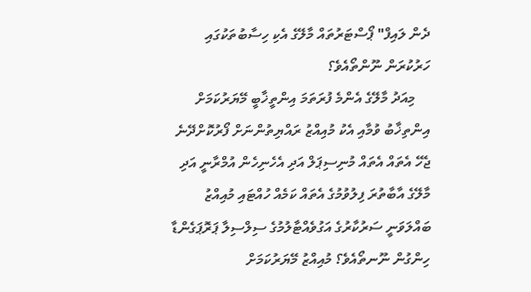ދެން ލައިފް" ޕޯސްޓަރުތައް މާލޭގެ އެކި ހިސާބުތަކުގައި ހަރުކުރަން ނޫންތޯއެވެ؟
    މިއަދު މާލޭގެ އެންމެ ފުރަތަމަ އިންތީޚާބީ މޭޔަރުކަމަށް އިންތިޚާބު ވުމާއި އެކު މުއިއްޒު ރައްޔިތުންނަށް ފޯރުކޮށްދޭނެ ޖެހޭ އެތައް އެތައް މުނިސިޕަލް އަދި އެހެނިހެން އުމްރާނީ އަދި މާލޭގެ އާބާތުރަ ފިލުވުމުގެ އެތައް ކަމެއް ހުއްޓައި މުއިއްޒު ބައްލަވަނީ ސަރުކާރުގެ އަގުވެއްޓާލުމުގެ ސިލްސިލާ ޕަރޮޕަގެންޑާ ހިންގުން ނޫނތޯއެވެ؟ މުއިއްޒު މޭޔަރުކަމަށް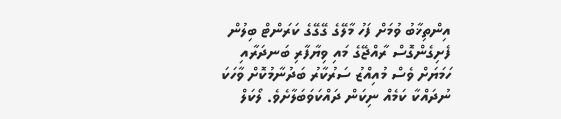އިންތިޚާބު ވުމަށް ފަހު މާލޭގެ ގޭގޭގެ ކަރަންޓް ބިލުން ފެށިގެންގޮސް ރާއްޖޭގެ މައި ވިޔާފާރި ބަނދަރާއި ހަމަޔަށް ވެސް މުއިއްޒު ސަރުކާރު ބަދުނާމުކޮށް ވާހަކަ ނުދައްކާ ކަމެއް ނިކަން ދައްކަވަބަލާށެވެ. ލޯކަލް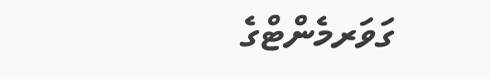ގަވަރމެންޓްގެ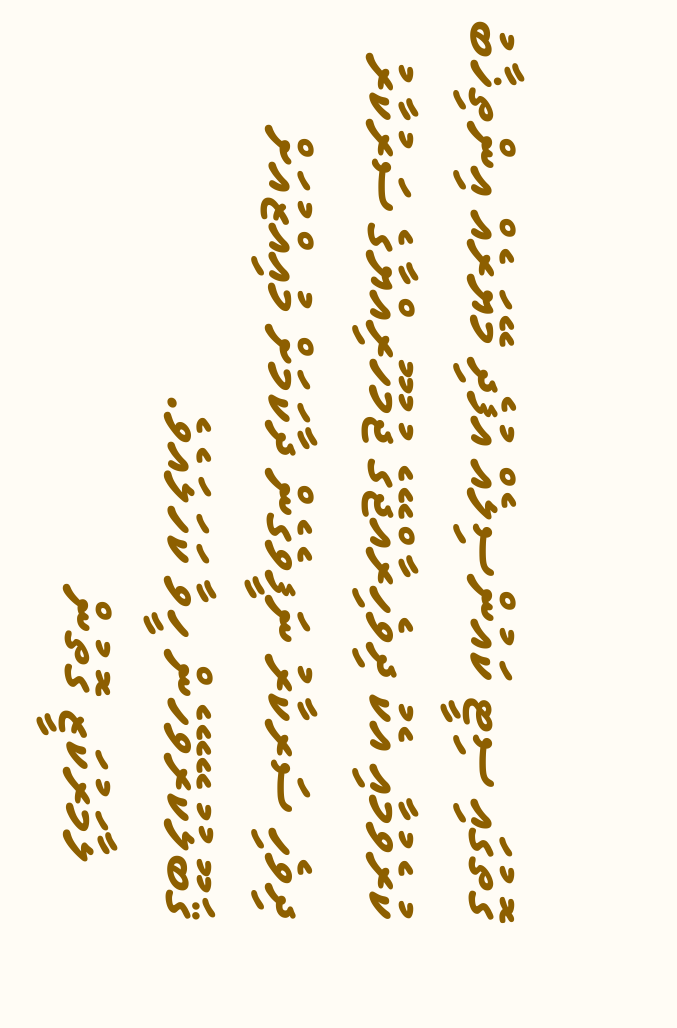ގޮތުގައި ސިޓީ ކައުންސިލެއް އުފެދި މޭޔަރެއް އިންތިޚާބު ކުރެވުމާއި އެކު ދިވެހިރާއްޖޭގެ ޖުމުހޫރިއްޔާގެ ސަރުކާރު ދިވެހި ސަރކާރު ނަފީވެގެން ދާކަމަށް މުއިއްޒުއަށް ޤަބޫލުކުރޭވޭހެން ހީވާ ކަހަލައެވެ.
    ލާމަރުކަޒީ ގޮތުން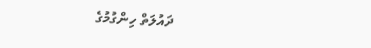ދައުލަތް ހިންގުމުގެ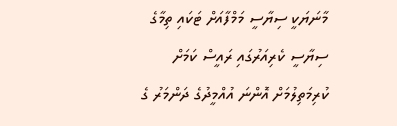މާނަޔަކީ ސިޔާސީ މަމްފާއަށް ޓަކައި ތިމާގެ ސިޔާސީ ކެރިއަރުގައި ރައީސް ކަމަށް ކުރިމަތިލުމަށް އޮންނަ އުއްމީދުގެ ދަންމަރު ގެ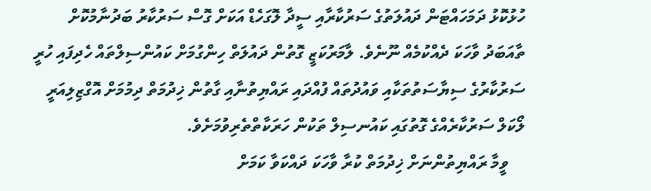ހުޅުކޮޅު ދަމަހައްޓަން ދައުލަތުގެ ސަރުކާރާއި ސީދާ ލޮގަހެޑް އަކަށް ގޮސް ސަރުކާރު ބަދުނާމުކޮށް ތާއަބަދު ވާހަކަ ދެއްކުމެއް ނޫނެވެ. ލާމަރުކަޒީ ގޮތުން ދައުލަތް ހިންގުމަށް ކައުންސިލްތައް ހެދިފައި ހުރީ ސަރުކާރުގެ ސިޔާސަތުތަކާއި ވައުދުތައް ފުއްދައި ރައްޔިތުނާއި ގާތުން ޚިދުމަތް ދިމުމަށް އޮގްޒިލިއަރީ ލޯކަލް ސަރުކާރެއްގެ ގޮތުގައި ކައުނސިލް ތަކުން ހަރަކާތްތެރިވުމަށެވެ.
    ވީމާ ރައްޔިތުންނަށް ޚިދުމަތް ކުރާ ވާހަކަ ދައްކަވާ ކަމަށް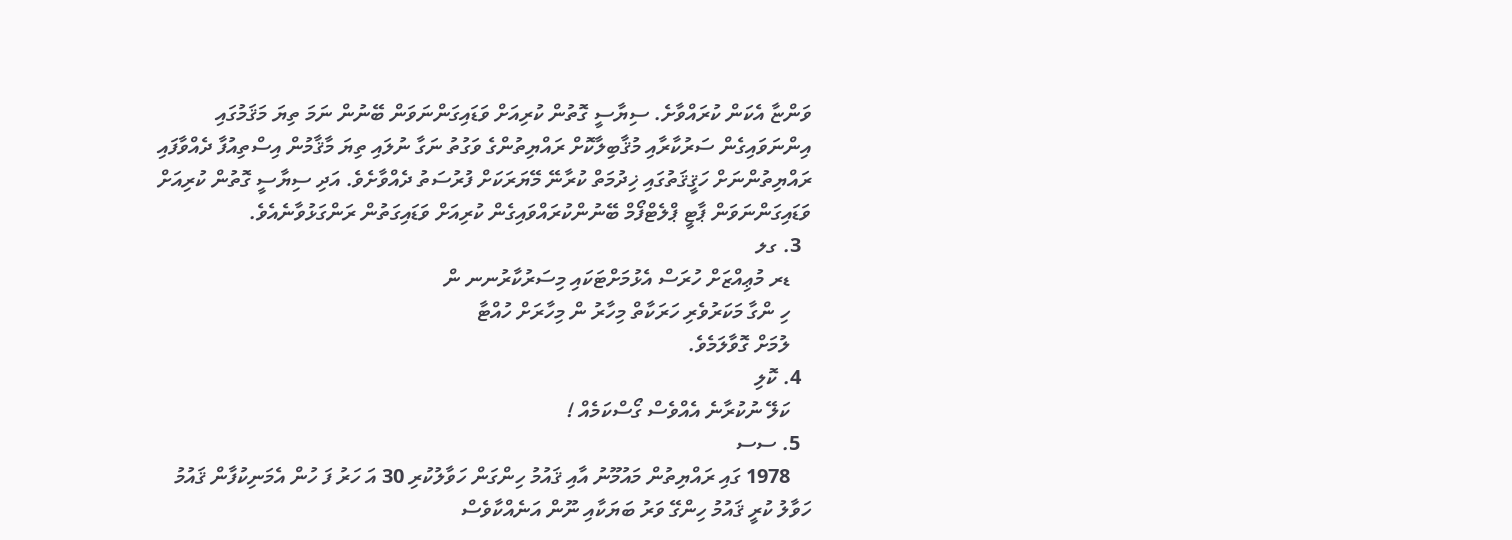ވަންޏާ އެކަން ކުރައްވާށެ. ސިޔާސީ ގޮތުން ކުރިއަށް ވަޑައިގަންނަވަން ބޭނުން ނަމަ ތިޔަ މަޤަމުގައި އިންނަވައިގެން ސަރުކާރާއި މުޤާބިލާކޮށް ރައްޔިތުންގެ ވަގުތު ނަގާ ނުލައި ތިޔަ މާޤާމުން އިސްތިއުފާ ދެއްވާފައި ރައްޔިތުންނަށް ހަޤީޤަތުގައި ޚިދުމަތް ކުރާނޭ މޭޔަރަކަށް ފުރުސަތު ދެއްވާށެވެ. އަދި ސިޔާސީ ގޮތުން ކުރިއަށް ވަޑައިގަންނަވަން ޕާޓީ ޕްލެޓްފޯމް ބޭނުންކުރައްވައިގެން ކުރިއަށް ވަޑައިގަތުން ރަންގަޅުވާނެއެވެ.
  3. ގލ
    ޑރ މުޢިއްޒަށް ހުރަސް އެޅުމަށްޓަކައި މިސަރުކާރުނނ ން
    ހި ންގާ މަކަރުވެރި ހަރަކާތް މިހާރު ން މިހާރަށް ހުއްޓާ
    ލުމަށް ގޮވާލަމެވެ.
  4. ކޮލި
    ކަލޭ ނުކުރާނެ އެއްވެސް ގޯސްކަމެއް !
  5. ސސ
    1978 ގައި ރައްޔިތުން މައުމޫނު އާއި ޤައުމު ހިންގަން ހަވާލުކުރި 30 އަ ހަރު ފަ ހުން އެމަނިކުފާން ޤައުމު ހަވާލު ކުރީ ޤައުމު ހިންގޭ ވަރު ބަޔަކާއި ނޫން އަނެއްކާވެސް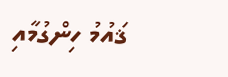ޤައުމު ހިންގުމާއި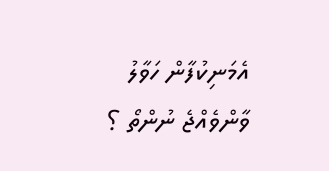އެމަނިކުފާން ހަވާލު ވާންވެއްޖެ ނުންތޯ ؟